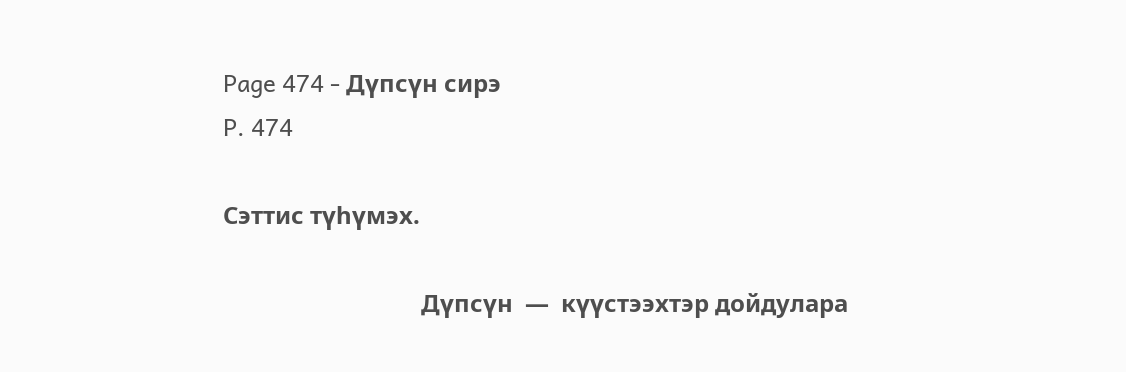Page 474 - Дүпсүн сирэ
P. 474

Сэттис түһүмэх.

                                 Дүпсүн  —  күүстээхтэр дойдулара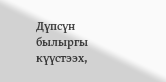Дүпсүн  былыргы  күүстээх,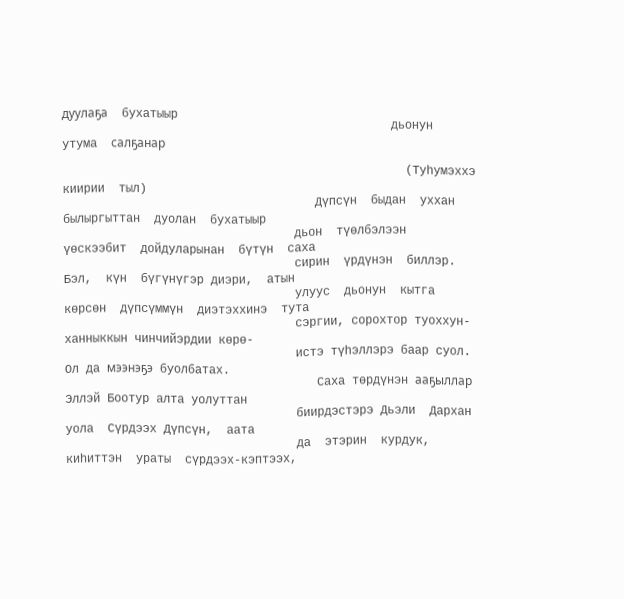дуулаҕа  бухатыыр
                                               дьонун  утума  салҕанар

                                                 (Туһумэххэ  киирии  тыл)
                                    Дүпсүн  быдан  уххан  былыргыттан  дуолан  бухатыыр
                                 дьон  түөлбэлээн  үөскээбит  дойдуларынан  бүтүн  саха
                                 сирин  үрдүнэн  биллэр.  Бэл,  күн  бүгүнүгэр диэри,  атын
                                 улуус  дьонун  кытга  көрсөн  дүпсүммүн  диэтэххинэ  тута
                                 сэргии, сорохтор туоххун-ханныккын чинчийэрдии көрө-
                                 истэ түһэллэрэ баар суол. Ол да мээнэҕэ буолбатах.
                                    Саха төрдүнэн ааҕыллар Эллэй Боотур алта уолуттан
                                 биирдэстэрэ Дьэли  Дархан  уола  Сүрдээх Дүпсүн,  аата
                                 да  этэрин  курдук,  киһиттэн  ураты  сүрдээх-кэптээх,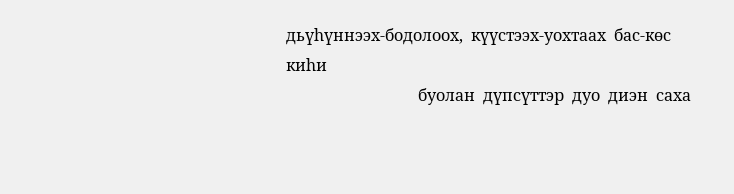дьүһүннээх-бодолоох,  күүстээх-уохтаах  бас-көс  киһи
                                 буолан  дүпсүттэр  дуо  диэн  саха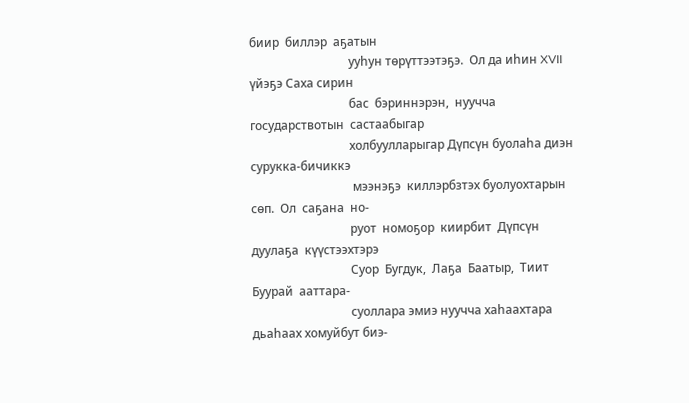биир  биллэр  аҕатын
                                 ууһун төрүттээтэҕэ.  Ол да иһин XVII  үйэҕэ Саха сирин
                                 бас  бэриннэрэн,  нуучча  государствотын  састаабыгар
                                 холбуулларыгар Дүпсүн буолаһа диэн сурукка-бичиккэ
                                  мээнэҕэ  киллэрбзтэх буолуохтарын  сөп.  Ол  саҕана  но-
                                 руот  номоҕор  киирбит  Дүпсүн  дуулаҕа  күүстээхтэрэ
                                 Суор  Бугдук,  Лаҕа  Баатыр,  Тиит  Буурай  ааттара-
                                 суоллара эмиэ нуучча хаһаахтара дьаһаах хомуйбут биэ-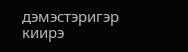дэмэстэригэр киирэ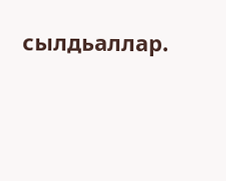сылдьаллар.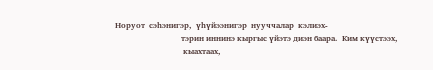Норуот  сэһэнигэр,  үһүйээнигэр  нууччалар  кэлиэх-
                                 тэрин иннинэ кыргыс үйэтэ диэн баара.  Ким күүстээх,
                                  кыахтаах,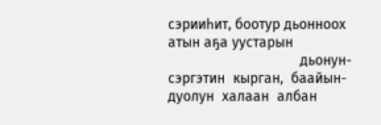сэрииһит, боотур дьонноох атын аҕа уустарын
                                 дьонун-сэргэтин  кырган,  баайын-дуолун  халаан  албан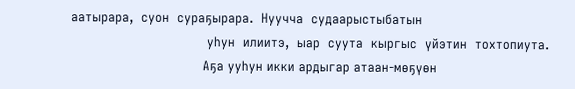аатырара,  суон  сураҕырара.  Нуучча  судаарыстыбатын
                                  уһун  илиитэ,  ыар  суута  кыргыс  үйэтин  тохтопиута.
                                 Аҕа ууһун икки ардыгар атаан-мөҕүөн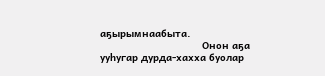аҕырымнаабыта.
                                  Онон аҕа ууһугар дурда-хахха буолар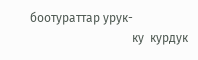боотураттар урук-
                                  ку  курдук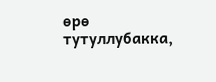өрө  тутуллубакка,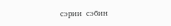сэрии  сэбин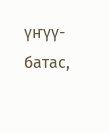үҥүү-батас,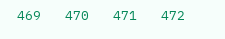469   470   471   472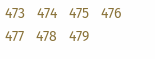473   474   475   476   477   478   479